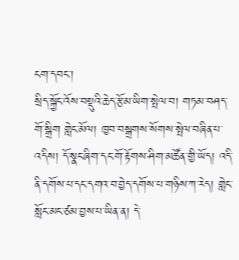ངག་དབང་།
སྲིད་སྐྱོང་འོས་བསྡུའི་ཆེད་རྩོམ་ཡིག་སྤེལ་བ། གཏམ་བཤད་གོ་སྒྲིག གླེང་མོལ། ཁྱབ་བསྒྲགས་སོགས་སྤེལ་བཞིན་པ་འདིས། དོ་སྣང་ཞིག་དང་གོ་རྟོགས་ཤིག་མཚོན་གྱི་ཡོད། འདི་ནི་དགོས་པ་དང་དགའ་བ་བྱེད་དགོས་པ་གཉིས་ཀ་རེད། གླེང་སློང་མང་ཙམ་བྱས་པ་ཡིན་ན། དེ་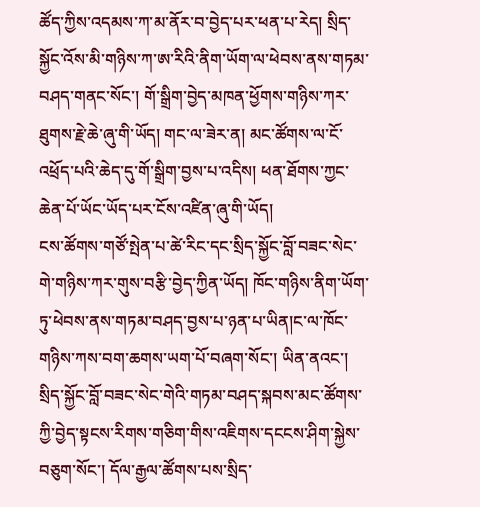ཚོད་ཀྱིས་འདམས་ཀ་མ་ནོར་བ་བྱེད་པར་ཕན་པ་རེད། སྲིད་སྐྱོང་འོས་མི་གཉིས་ཀ་ཨ་རིའི་ནིག་ཡོག་ལ་ཕེབས་ནས་གཏམ་བཤད་གནང་སོང་། གོ་སྒྲིག་བྱེད་མཁན་ཕྱོགས་གཉིས་ཀར་ཐུགས་རྗེ་ཆེ་ཞུ་གི་ཡོད། གང་ལ་ཟེར་ན། མང་ཚོགས་ལ་ངོ་འཕྲོད་པའི་ཆེད་དུ་གོ་སྒྲིག་བྱས་པ་འདིས། ཕན་ཐོགས་ཀྱང་ཆེན་པོ་ཡོང་ཡོད་པར་ངོས་འཛིན་ཞུ་གི་ཡོད།
ངས་ཚོགས་གཙོ་སྤེན་པ་ཚེ་རིང་དང་སྲིད་སྐྱོང་བློ་བཟང་སེང་གེ་གཉིས་ཀར་གུས་བརྩི་བྱེད་ཀྱིན་ཡོད། ཁོང་གཉིས་ནིག་ཡོག་ཏུ་ཕེབས་ནས་གཏམ་བཤད་བྱས་པ་ཉན་པ་ཡིན།ང་ལ་ཁོང་གཉིས་ཀས་བག་ཆགས་ཡག་པོ་བཞག་སོང་། ཡིན་ནའང་། སྲིད་སྐྱོང་བློ་བཟང་སེང་གེའི་གཏམ་བཤད་སྐབས་མང་ཚོགས་ཀྱི་བྱེད་སྟངས་རིགས་གཅིག་གིས་འཇིགས་དངངས་ཤིག་སྐྱེས་བཅུག་སོང་། དོལ་རྒྱལ་ཚོགས་པས་སྲིད་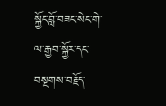སྐྱོང་བློ་བཟང་སེང་གེ་ལ་རྒྱབ་སྐྱོར་དང་བསྔགས་བརྗོད་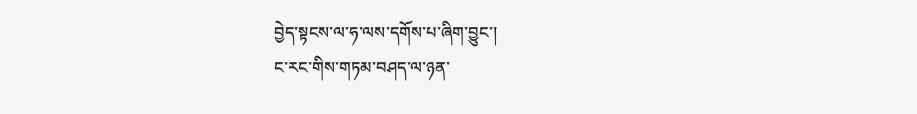བྱེད་སྟངས་ལ་ཧ་ལས་དགོས་པ་ཞིག་བྱུང་།
ང་རང་གིས་གཏམ་བཤད་ལ་ཉན་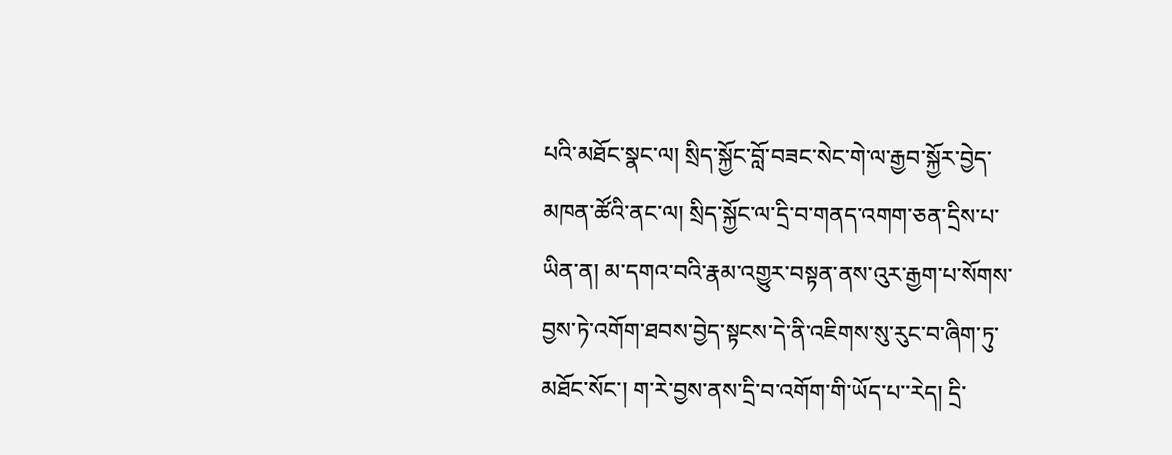པའི་མཐོང་སྣང་ལ། སྲིད་སྐྱོང་བློ་བཟང་སེང་གེ་ལ་རྒྱབ་སྐྱོར་བྱེད་མཁན་ཚོའི་ནང་ལ། སྲིད་སྐྱོང་ལ་དྲི་བ་གནད་འགག་ཅན་དྲིས་པ་ཡིན་ན། མ་དགའ་བའི་རྣམ་འགྱུར་བསྟན་ནས་འུར་རྒྱག་པ་སོགས་བྱས་ཏེ་འགོག་ཐབས་བྱེད་སྟངས་དེ་ནི་འཇིགས་སུ་རུང་བ་ཞིག་ཏུ་མཐོང་སོང་། ག་རེ་བྱས་ནས་དྲི་བ་འགོག་གི་ཡོད་པ་་རེད། དྲི་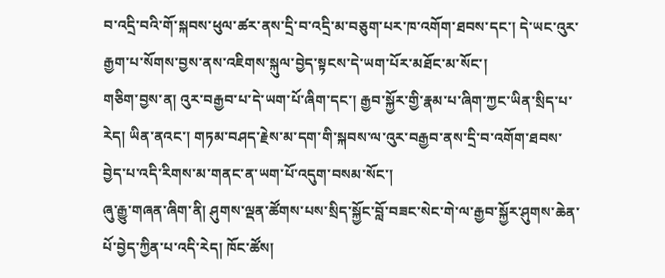བ་འདྲི་བའི་གོ་སྐབས་ཕུལ་ཚར་ནས་དྲི་བ་འདྲི་མ་བཅུག་པར་ཁ་འགོག་ཐབས་དང་། དེ་ཡང་འུར་རྒྱག་པ་སོགས་བྱས་ནས་འཇིགས་སྐུལ་བྱེད་སྟངས་དེ་ཡག་པོར་མཐོང་མ་སོང་།
གཅིག་བྱས་ན། འུར་བརྒྱབ་པ་དེ་ཡག་པོ་ཞིག་དང་། རྒྱབ་སྐྱོར་གྱི་རྣམ་པ་ཞིག་ཀྱང་ཡིན་སྲིད་པ་རེད། ཡིན་ནའང་། གཏམ་བཤད་རྗེས་མ་དག་གི་སྐབས་ལ་འུར་བརྒྱབ་ནས་དྲི་བ་འགོག་ཐབས་བྱེད་པ་འདི་རིགས་མ་གནང་ན་ཡག་པོ་འདུག་བསམ་སོང་།
ཞུ་རྒྱུ་གཞན་ཞིག་ནི། ཤུགས་ལྡན་ཚོགས་པས་སྲིད་སྐྱོང་བློ་བཟང་སེང་གེ་ལ་རྒྱབ་སྐྱོར་ཤུགས་ཆེན་པོ་བྱེད་ཀྱིན་པ་འདི་རེད། ཁོང་ཚོས།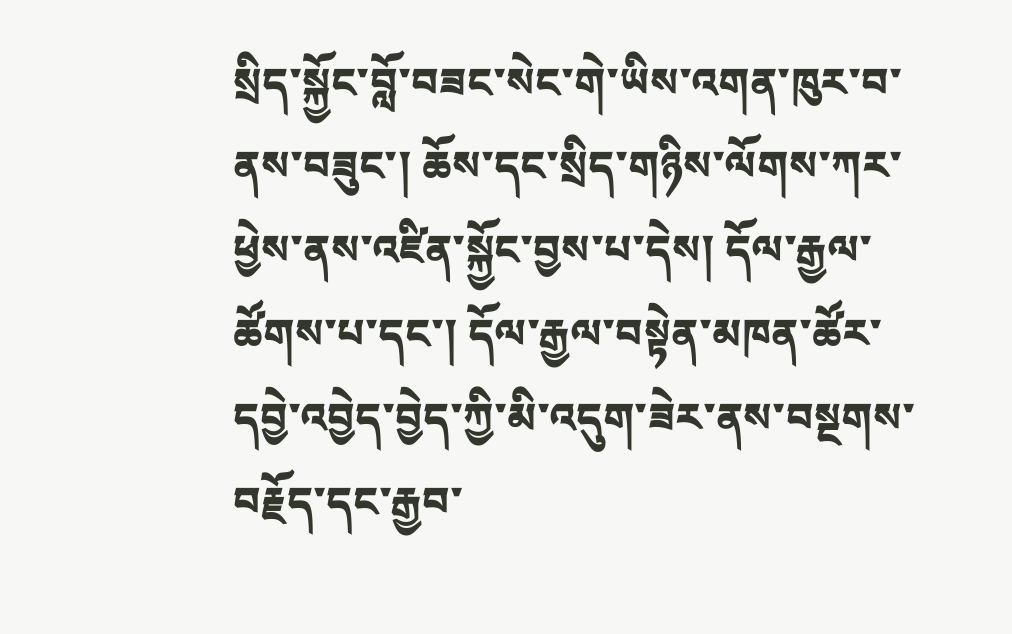སྲིད་སྐྱོང་བློ་བཟང་སེང་གེ་ཡིས་འགན་ཁུར་བ་ནས་བཟུང་། ཆོས་དང་སྲིད་གཉིས་ལོགས་ཀར་ཕྱེས་ནས་འཛིན་སྐྱོང་བྱས་པ་དེས། དོལ་རྒྱལ་ཚོགས་པ་དང་། དོལ་རྒྱལ་བསྟེན་མཁན་ཚོར་དབྱེ་འབྱེད་བྱེད་ཀྱི་མི་འདུག་ཟེར་ནས་བསྔགས་བརྗོད་དང་རྒྱབ་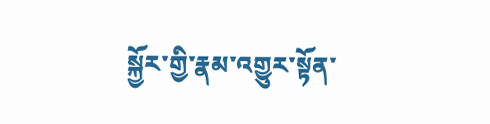སྐྱོར་གྱི་རྣམ་འགྱུར་སྟོན་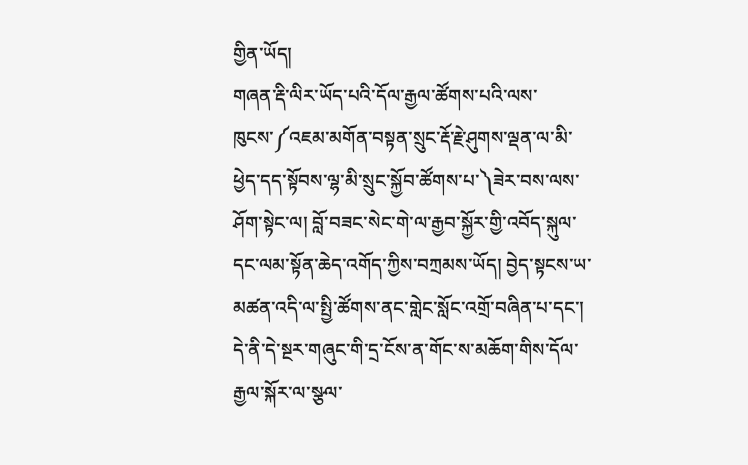གྱིན་ཡོད།
གཞན་རྡི་ལིར་ཡོད་པའི་དོལ་རྒྱལ་ཚོགས་པའི་ལས་ཁུངས་༼འཇམ་མགོན་བསྟན་སྲུང་རྡོ་རྗེ་ཤུགས་ལྡན་ལ་མི་ཕྱེད་དད་སྟོབས་ལྷ་མི་སྲུང་སྐྱོབ་ཚོགས་པ་༽ཟེར་བས་ལས་ཤོག་སྟེང་ལ། བློ་བཟང་སེང་གེ་ལ་རྒྱབ་སྐྱོར་གྱི་འབོད་སྐུལ་དང་ལམ་སྟོན་ཆེད་འགོད་ཀྱིས་བཀྲམས་ཡོད། བྱེད་སྟངས་ཡ་མཚན་འདི་ལ་སྤྱི་ཚོགས་ནང་གླེང་སློང་འགྲོ་བཞིན་པ་དང་། དེ་ནི་དེ་སྔར་གཞུང་གི་དྲ་ངོས་ན་གོང་ས་མཆོག་གིས་དོལ་རྒྱལ་སྐོར་ལ་སྩལ་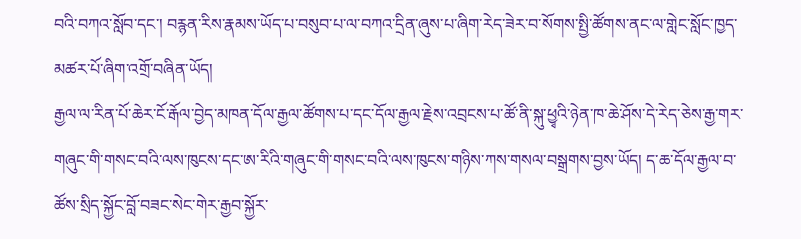བའི་བཀའ་སློབ་དང་། བརྙན་རིས་རྣམས་ཡོད་པ་བསུབ་པ་ལ་བཀའ་དྲིན་ཞུས་པ་ཞིག་རེད་ཟེར་བ་སོགས་སྤྱི་ཚོགས་ནང་ལ་གླེང་སློང་ཁྱད་མཚར་པོ་ཞིག་འགྲོ་བཞིན་ཡོད།
རྒྱལ་ལ་རིན་པོ་ཆེར་ངོ་རྒོལ་བྱེད་མཁན་དོལ་རྒྱལ་ཚོགས་པ་དང་དོལ་རྒྱལ་རྗེས་འབྲངས་པ་ཚོ་ནི་སྐུ་ཕྱྭའི་ཉེན་ཁ་ཆེ་ཤོས་དེ་རེད་ཅེས་རྒྱ་གར་གཞུང་གི་གསང་བའི་ལས་ཁུངས་དང་ཨ་རིའི་གཞུང་གི་གསང་བའི་ལས་ཁུངས་གཉིས་ཀས་གསལ་བསྒྲགས་བྱས་ཡོད། ད་ཆ་དོལ་རྒྱལ་བ་ཚོས་སྲིད་སྐྱོང་བློ་བཟང་སེང་གེར་རྒྱབ་སྐྱོར་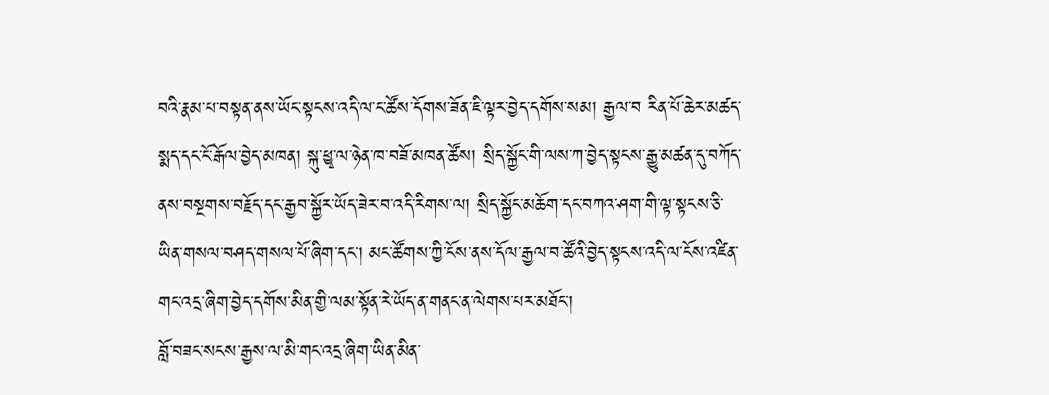བའི་རྣམ་པ་བསྟན་ནས་ཡོང་སྟངས་འདི་ལ་ང་ཚོས་དོགས་ཟོན་ཇི་ལྟར་བྱེད་དགོས་སམ། རྒྱལ་བ རིན་པོ་ཆེར་མཚད་སྨད་དང་ངོ་རྒོལ་བྱེད་མཁན། སྐུ་ཕྱྭ་ལ་ཉེན་ཁ་བཟོ་མཁན་ཚོས། སྲིད་སྐྱོང་གི་ལས་ཀ་བྱེད་སྟངས་རྒྱུ་མཚན་དུ་བཀོད་ནས་བསྔགས་བརྗོད་དང་རྒྱབ་སྐྱོར་ཡོད་ཟེར་བ་འདི་རིགས་ལ། སྲིད་སྐྱོང་མཆོག་དང་བཀའ་ཤག་གི་ལྟ་སྟངས་ཅི་ཡིན་གསལ་བཤད་གསལ་པོ་ཞིག་དང་། མང་ཚོགས་ཀྱི་ངོས་ནས་དོལ་རྒྱལ་བ་ཚོའི་བྱེད་སྟངས་འདི་ལ་ངོས་འཛིན་གང་འདྲ་ཞིག་བྱེད་དགོས་མིན་གྱི་ལམ་སྟོན་རེ་ཡོད་ན་གནང་ན་ལེགས་པར་མཐོང་།
བློ་བཟང་སངས་རྒྱས་ལ་མི་གང་འདྲ་ཞིག་ཡིན་མིན་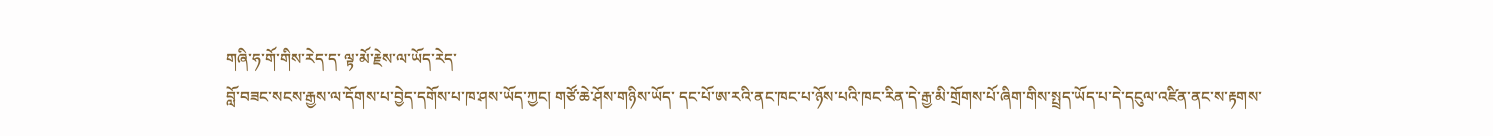གཞི་ཧ་གོ་གིས་རེད་ད་ ལྟ་མོ་རྗེས་ལ་ཡོད་རེད་
བློ་བཟང་སངས་རྒྱས་ལ་དོགས་པ་བྱེད་དགོས་པ་ཁ་ཤས་ཡོད་ཀྱང། གཙོ་ཆེ་ཤོས་གཉིས་ཡོད་ དང་པོ་ཨ་རའི་ནང་ཁང་པ་ཉོས་པའི་ཁང་རིན་དེ་རྒྱ་མི་གྲོགས་པོ་ཞིག་གིས་སྤྲད་ཡོད་པ་དེ་དངུལ་འཛིན་ནང་ས་རྟགས་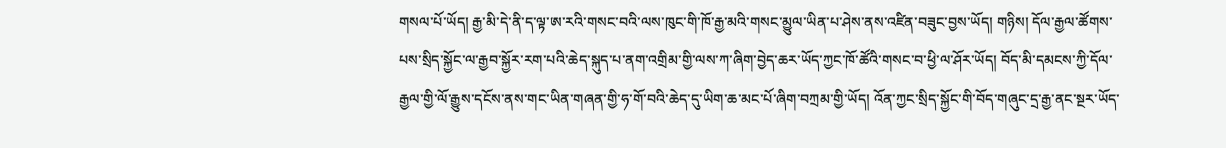གསལ་པོ་ཡོད། རྒྱ་མི་དེ་ནི་ད་ལྟ་ཨ་རའི་གསང་བའི་ལས་ཁུང་གི་ཁོ་རྒྱ་མའི་གསང་མྱུལ་ཡིན་པ་ཤེས་ནས་འཛིན་བཟུང་བྱས་ཡོད། གཉིས། དོལ་རྒྱལ་ཚོགས་པས་སྲིད་སྐྱོང་ལ་རྒྱབ་སྐྱོར་རག་པའི་ཆེད་སྐུད་པ་ནག་འགྲིམ་གྱི་ལས་ཀ་ཞིག་བྱེད་ཆར་ཡོད་ཀྱང་ཁོ་ཚོའི་གསང་བ་ཕྱི་ལ་ཤོར་ཡོད། བོད་མི་དམངས་ཀྱི་དོལ་རྒྱལ་གྱི་ལོ་རྒྱུས་དངོས་ནས་གང་ཡིན་གཞན་གྱི་ཧ་གོ་བའི་ཆེད་དུ་ཡིག་ཆ་མང་པོ་ཞིག་བཀྲམ་གྱི་ཡོད། འོན་ཀྱང་སྲིད་སྐྱོང་གི་བོད་གཞུང་དྲ་རྒྱ་ནང་སྔར་ཡོད་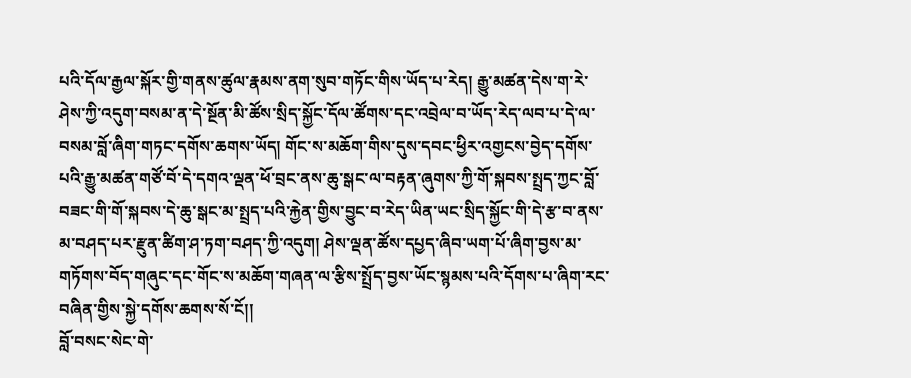པའི་དོལ་རྒྱལ་སྐོར་གྱི་གནས་ཚུལ་རྣམས་ནག་སུབ་གཏོང་གིས་ཡོད་པ་རེད། རྒྱུ་མཚན་དེས་ག་རེ་ཤེས་ཀྱི་འདུག་བསམ་ན་དེ་སྔོན་མི་ཚོས་སྲིད་སྐྱོང་དོལ་ཚོགས་དང་འབྲེལ་བ་ཡོད་རེད་ལབ་པ་དེ་ལ་བསམ་བློ་ཞིག་གཏང་དགོས་ཆགས་ཡོད། གོང་ས་མཆོག་གིས་དུས་དབང་ཕྱིར་འགྱངས་བྱེད་དགོས་པའི་རྒྱུ་མཚན་གཙོ་བོ་དེ་དགའ་ལྡན་ཕོ་བྲང་ནས་ཆུ་སྒང་ལ་བརྟན་ཞུགས་ཀྱི་གོ་སྐབས་སྤྲད་ཀྱང་བློ་བཟང་གི་གོ་སྐབས་དེ་ཆུ་སྒང་མ་སྤྲད་པའི་རྐྱེན་གྱིས་བྱུང་བ་རེད་ཡིན་ཡང་སྲིད་སྐྱོང་གི་དེ་རྩ་བ་ནས་མ་བཤད་པར་རྫུན་ཚིག་ཤ་ཏག་བཤད་ཀྱི་འདུག། ཤེས་ལྡན་ཚོས་དཔྱད་ཞིབ་ཡག་པོ་ཞིག་བྱས་མ་གཏོགས་བོད་གཞུང་དང་གོང་ས་མཆོག་གཞན་ལ་རྩིས་སྤྲོད་བྱས་ཡོང་སྙམས་པའི་དོགས་པ་ཞིག་རང་བཞིན་གྱིས་སྐྱེ་དགོས་ཆགས་སོ་ངོ།།
བློ་བསང་སེང་གེ་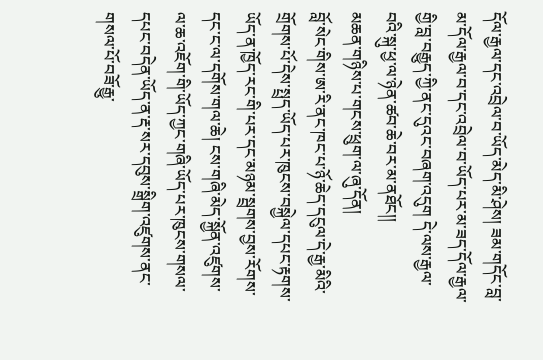དོལ་རྒྱལ་དང་འབྲེལ་བ་ཡོད་མེད་མི་ཤེས། ཟམ་གདོང་བླ་མ་དོལ་རྒྱལ་བ་དང་འབྲེལ་བ་ཡོད་པར་མ་ཟད་དོལ་རྒྱལ་གྱི་བླ་བརྒྱུད་ཀྱི་ནང་དུའང་བཞག་འདུག དེ་ལས་རྒྱལ་བའི་སྐུ་ཕྱ་ལ་ཉེན་ཚབ་ཆེ་བར་མ་ནཐོང།།
མཆན་གཉིས་པ་གངས་ཕྲུག་ལ་ཞུ་དོན།
བློ་སེང་གིས་ཨ་རི་ནང་ཁང་པ་ཉོ་ཆེད་དངུལ་དེ་རྒྱ་མིའི་གྲོགས་པོ་དེས་སྤྲད་ཡོད་པར་ཁུངས་བསྐྱེལ་དཔང་རྟགས་ཡོད་ན་ཁྱོད་རང་གི་པར་དང་མཉམ་སྦྲགས་བྱས་རོགས་དང་ང་ལ་དགོས་གལ་ཆེ། ངས་གཞི་མེད་སྐྱོན་འཛུགས་ལ་ཆ་འཇོག་གི་ཡོད་ཀྱང་གཞི་ཡོད་པར་ཁུངས་གསལ་དཔང་བདེན་ཡོད་ན་རྡ་སར་དབུས་སྒྲིག་འཛུགས་ནང་གསལ་པོ་བཟོ་རྒྱུ་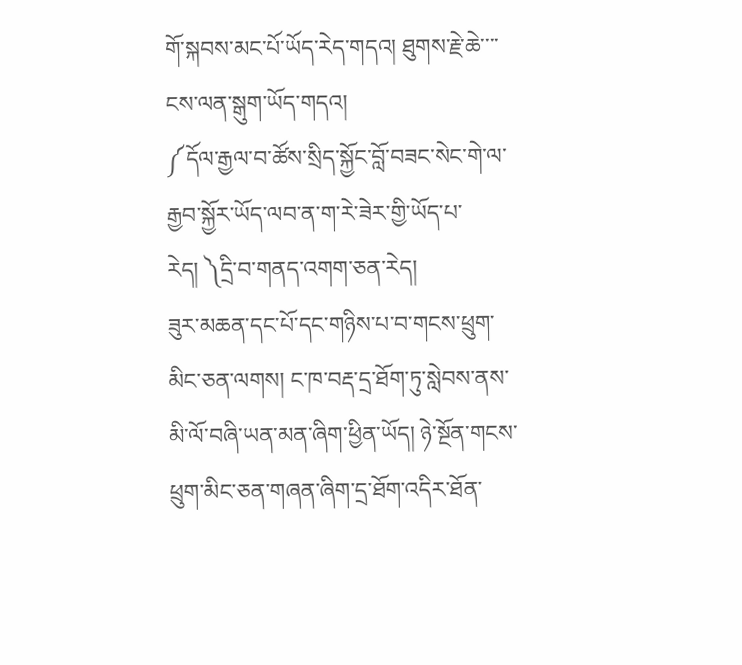གོ་སྐབས་མང་པོ་ཡོད་རེད་གདའ། ཐུགས་རྗེ་ཆེ་་་་ངས་ལན་སྒུག་ཡོད་གདའ།
༼དོལ་རྒྱལ་བ་ཚོས་སྲིད་སྐྱོང་བློ་བཟང་སེང་གེ་ལ་རྒྱབ་སྐྱོར་ཡོད་ལབ་ན་ག་རེ་ཟེར་གྱི་ཡོད་པ་རེད། ༽དྲི་བ་གནད་འགག་ཅན་རེད།
ཟུར་མཆན་དང་པོ་དང་གཉིས་པ་བ་གངས་ཕྲུག་མིང་ཅན་ལགས། ང་ཁ་བརྡ་དྲ་ཐོག་ཏུ་སླེབས་ནས་མི་ལོ་བཞི་ཡན་མན་ཞིག་ཕྱིན་ཡོད། ཉེ་སྔོན་གངས་ཕྲུག་མིང་ཅན་གཞན་ཞིག་དྲ་ཐོག་འདིར་ཐོན་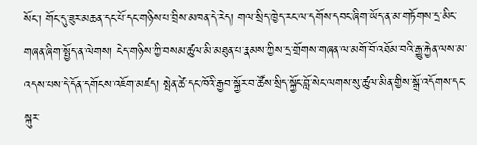སོང་། གོང་དུ་ཟུར་མཆན་དང་པོ་དང་གཉིས་པ་བྲིས་མཁན་དེ་རེད། གལ་སྲིད་ཁྱེད་རང་ལ་དགོས་དབང་ཞིག་ཡོད་ན་མ་གཏོགས་དྲ་མིང་གཞན་ཞིག་སྤྱོད་ན་ལེགས། ངེད་གཉིས་ཀྱི་བསམ་ཚུལ་མི་མཐུན་པ་རྣམས་ཀྱིས་དྲ་གྲོགས་གཞན་ལ་མགོ་བོ་འཐོམ་བའི་རྒྱུ་རྐྱེན་ལས་མ་འདས་པས་དེ་དོན་དགོངས་འཇོག་མཛད། སྤེན་ཚེ་དང་ཁོའི་རྒྱབ་སྐྱོར་བ་ཚོས་སྲིད་སྐྱོང་བློ་སེང་ལགས་སུ་ཚུལ་མིན་གྱིས་སྒྲོ་འདོགས་དང་སྐུར་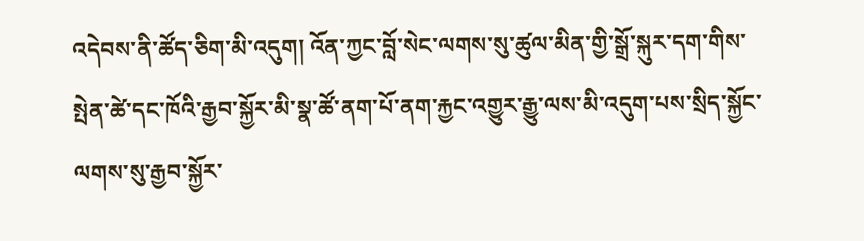འདེབས་ནི་ཚོད་ཅིག་མི་འདུག། འོན་ཀྱང་བློ་སེང་ལགས་སུ་ཚུལ་མིན་གྱི་སྒྲོ་སྐུར་དག་གིས་སྤེན་ཚེ་དང་ཁོའི་རྒྱབ་སྐྱོར་མི་སྣ་ཚོ་ནག་པོ་ནག་རྐྱང་འགྱུར་རྒྱུ་ལས་མི་འདུག་པས་སྲིད་སྐྱོང་ལགས་སུ་རྒྱབ་སྐྱོར་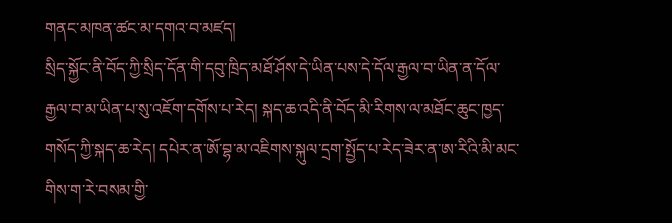གནང་མཁན་ཚང་མ་དགའ་བ་མཛད།
སྲིད་སྐྱོང་ནི་བོད་ཀྱི་སྲིད་དོན་གི་དབུ་ཁྲིད་མཐོ་ཤོས་དེ་ཡིན་པས་དེ་དོལ་རྒྱལ་བ་ཡིན་ན་དོལ་རྒྱལ་བ་མ་ཡིན་པ་སུ་འཇོག་དགོས་པ་རེད། སྐད་ཆ་འདི་ནི་བོད་མི་རིགས་ལ་མཐོང་ཆུང་ཁྱད་གསོད་ཀྱི་སྐད་ཆ་རེད། དཔེར་ན་ཨོ་བྷ་མ་འཇིགས་སྐུལ་དྲག་སྤྱོད་པ་རེད་ཟེར་ན་ཨ་རིའི་མི་མང་གིས་ག་རེ་བསམ་གྱི་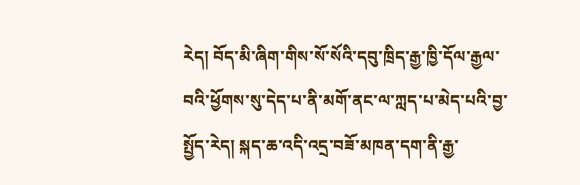རེད། བོད་མི་ཞིག་གིས་སོ་སོའི་དབུ་ཁྲིད་རྒྱ་ཁྱི་དོལ་རྒྱལ་བའི་ཕྱོགས་སུ་དེད་པ་ནི་མགོ་ནང་ལ་ཀླད་པ་མེད་པའི་བྱ་སྤྱོད་རེད། སྐད་ཆ་འདི་འདྲ་བཟོ་མཁན་དག་ནི་རྒྱ་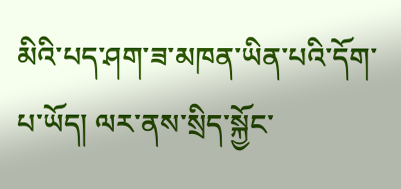མིའི་པད་ཤག་ཟ་མཁན་ཡིན་པའི་དོག་པ་ཡོད། ལར་ནས་སྲིད་སྐྱོང་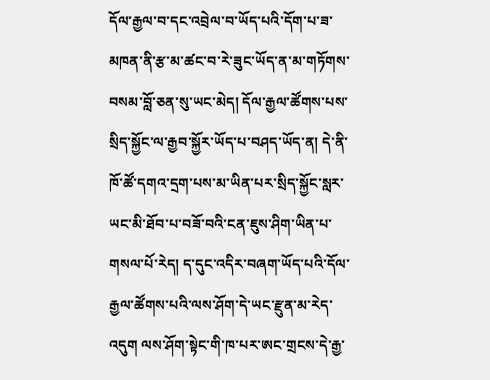དོལ་རྒྱལ་བ་དང་འབྲེལ་བ་ཡོད་པའི་དོག་པ་ཟ་མཁན་ནི་རྩ་མ་ཚང་བ་རེ་ཟུང་ཡོད་ན་མ་གཏོགས་བསམ་བློ་ཅན་སུ་ཡང་མེད། དོལ་རྒྱལ་ཚོགས་པས་སྲིད་སྐྱོང་ལ་རྒྱབ་སྐྱོར་ཡོད་པ་བཤད་ཡོད་ན། དེ་ནི་ཁོ་ཚོ་དགའ་དྲག་པས་མ་ཡིན་པར་སྲིད་སྐྱོང་སླར་ཡང་མི་ཐོབ་པ་བཟོ་བའི་ངན་ཇུས་ཤིག་ཡིན་པ་གསལ་པོ་རེད། ད་དུང་འདིར་བཞག་ཡོད་པའི་དོལ་རྒྱལ་ཚོགས་པའི་ལས་ཤོག་དེ་ཡང་རྫུན་མ་རེད་འདུག ལས་ཤོག་སྟེང་གི་ཁ་པར་ཨང་གྲངས་དེ་རྒྱ་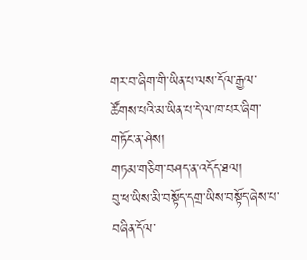གར་བ་ཞིག་གི་ཡིན་པ་ལས་དོལ་རྒྱལ་ཚོགས་པའི་མ་ཡིན་པ་དེ་ལ་ཁ་པར་ཞིག་གཏོང་ན་ཤེས།
གཏམ་གཅིག་བཤད་ན་འདོད་ཐལ།
བུ་ཕ་ཡིས་མི་བསྟོད་དགྲ་ཡིས་བསྟོད་ཞེས་པ་བཞིན་དོལ་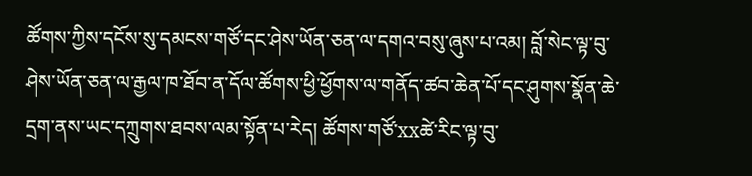ཚོགས་ཀྱིས་དངོས་སུ་དམངས་གཙོ་དང་ཤེས་ཡོན་ཅན་ལ་དགའ་བསུ་ཞུས་པ་འམ། བློ་སེང་ལྟ་བུ་ཤེས་ཡོན་ཅན་ལ་རྒྱལ་ཁ་ཐོབ་ན་དོལ་ཚོགས་ཕྱི་ཕྱོགས་ལ་གནོད་ཚབ་ཆེན་པོ་དང་ཤུགས་སྣོན་ཆེ་དྲག་ནས་ཡང་དཀྲུགས་ཐབས་ལམ་སྟོན་པ་རེད། ཚོགས་གཙོ་xxཚེ་རིང་ལྟ་བུ་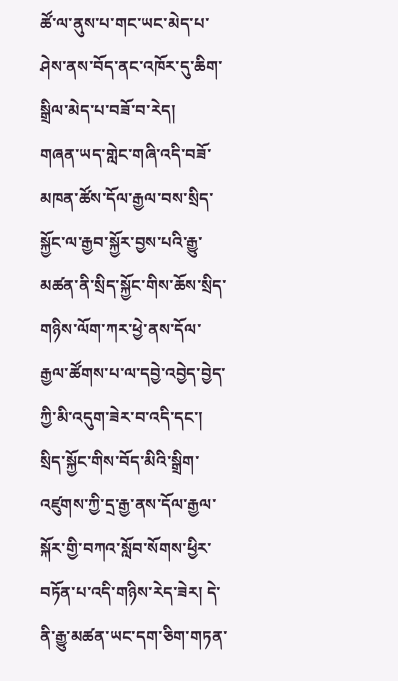ཚོ་ལ་ནུས་པ་གང་ཡང་མེད་པ་ཤེས་ནས་བོད་ནང་འཁོར་དུ་ཆིག་སྒྲིལ་མེད་པ་བཟོ་བ་རེད།
གཞན་ཡད་གླེང་གཞི་འདི་བཟོ་མཁན་ཚོས་དོལ་རྒྱལ་བས་སྲིད་སྐྱོང་ལ་རྒྱབ་སྐྱོར་བྱས་པའི་རྒྱུ་མཚན་ནི་སྲིད་སྐྱོང་གིས་ཆོས་སྲིད་གཉིས་ལོག་ཀར་ཕྱེ་ནས་དོལ་རྒྱལ་ཚོགས་པ་ལ་དབྱེ་འབྱེད་བྱེད་ཀྱི་མི་འདུག་ཟེར་བ་འདི་དང་། སྲིད་སྐྱོང་གིས་བོད་མིའི་སྒྲིག་འཛུགས་ཀྱི་དྲ་རྒྱ་ནས་དོལ་རྒྱལ་སྐོར་གྱི་བཀའ་སློབ་སོགས་ཕྱིར་བཏོན་པ་འདི་གཉིས་རེད་ཟེར། དེ་ནི་རྒྱུ་མཚན་ཡང་དག་ཅིག་གཏན་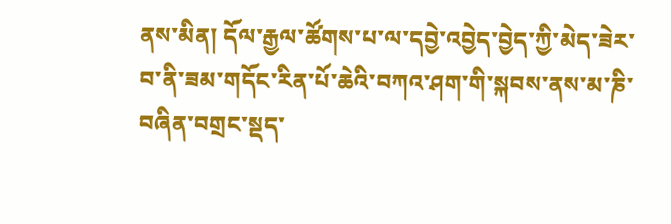ནས་མིན། དོལ་རྒྱལ་ཚོགས་པ་ལ་དབྱེ་འབྱེད་བྱེད་ཀྱི་མེད་ཟེར་བ་ནི་ཟམ་གདོང་རིན་པོ་ཆེའི་བཀའ་ཤག་གི་སྐབས་ནས་མ་ཎི་བཞིན་བགྲང་སྡད་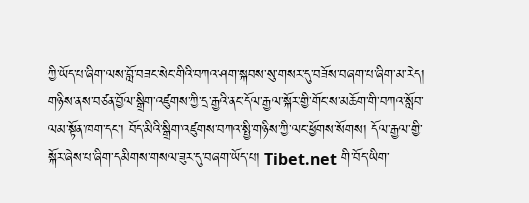ཀྱི་ཡོད་པ་ཞིག་ལས་བློ་བཟང་སེང་གིའི་བཀའ་ཤག་སྐབས་སུ་གསར་དུ་བཟོས་བཞག་པ་ཞིག་མ་རེད། གཉིས་ནས་བཙན་བྱོལ་སྒྲིག་འཛུགས་ཀྱི་དྲ་རྒྱའི་ནང་དོལ་རྒྱལ་སྐོར་གྱི་གོང་ས་མཆོག་གི་བཀའ་སློབ་ལམ་སྟོན་ཁག་དང་། བོད་མིའི་སྒྲིག་འཛུགས་བཀའ་སྤྱི་གཉིས་ཀྱི་ལང་ཕྱོགས་སོགས། དོལ་རྒྱལ་གྱི་སྐོར་ཞེས་པ་ཞིག་དམིགས་གསལ་ཟུར་དུ་བཞག་ཡོད་པ། Tibet.net གི་བོད་ཡིག་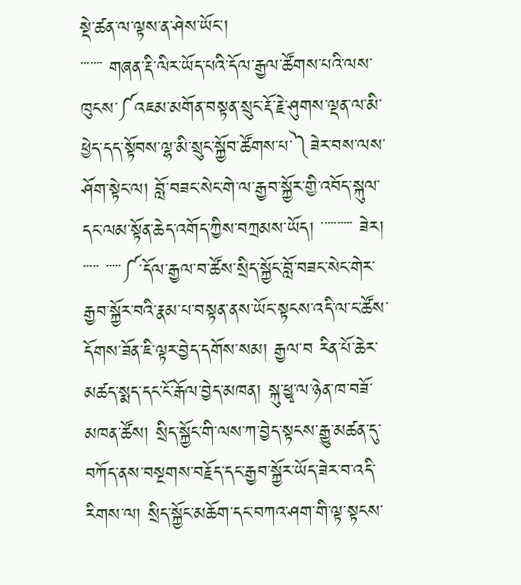སྡེ་ཚན་ལ་ལྟས་ན་ཤེས་ཡོང་།
་་་་་་་ གཞན་རྡི་ལིར་ཡོད་པའི་དོལ་རྒྱལ་ཚོགས་པའི་ལས་ཁུངས་༼འཇམ་མགོན་བསྟན་སྲུང་རྡོ་རྗེ་ཤུགས་ལྡན་ལ་མི་ཕྱེད་དད་སྟོབས་ལྷ་མི་སྲུང་སྐྱོབ་ཚོགས་པ་༽ཟེར་བས་ལས་ཤོག་སྟེང་ལ། བློ་བཟང་སེང་གེ་ལ་རྒྱབ་སྐྱོར་གྱི་འབོད་སྐུལ་དང་ལམ་སྟོན་ཆེད་འགོད་ཀྱིས་བཀྲམས་ཡོད། ་་་་་་་་་་ ཟེར།
་་་་་ ་་་་་༼་དོལ་རྒྱལ་བ་ཚོས་སྲིད་སྐྱོང་བློ་བཟང་སེང་གེར་རྒྱབ་སྐྱོར་བའི་རྣམ་པ་བསྟན་ནས་ཡོང་སྟངས་འདི་ལ་ང་ཚོས་དོགས་ཟོན་ཇི་ལྟར་བྱེད་དགོས་སམ། རྒྱལ་བ རིན་པོ་ཆེར་མཚད་སྨད་དང་ངོ་རྒོལ་བྱེད་མཁན། སྐུ་ཕྱྭ་ལ་ཉེན་ཁ་བཟོ་མཁན་ཚོས། སྲིད་སྐྱོང་གི་ལས་ཀ་བྱེད་སྟངས་རྒྱུ་མཚན་དུ་བཀོད་ནས་བསྔགས་བརྗོད་དང་རྒྱབ་སྐྱོར་ཡོད་ཟེར་བ་འདི་རིགས་ལ། སྲིད་སྐྱོང་མཆོག་དང་བཀའ་ཤག་གི་ལྟ་སྟངས་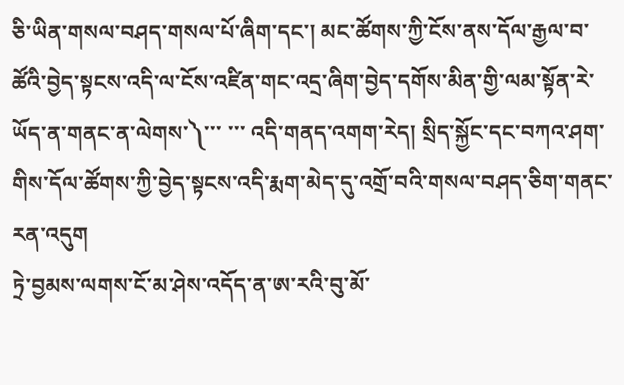ཅི་ཡིན་གསལ་བཤད་གསལ་པོ་ཞིག་དང་། མང་ཚོགས་ཀྱི་ངོས་ནས་དོལ་རྒྱལ་བ་ཚོའི་བྱེད་སྟངས་འདི་ལ་ངོས་འཛིན་གང་འདྲ་ཞིག་བྱེད་དགོས་མིན་གྱི་ལམ་སྟོན་རེ་ཡོད་ན་གནང་ན་ལེགས་༽་་་ ་་་ འདི་གནད་འགག་རེད། སྲིད་སྐྱོང་དང་བཀའ་ཤག་གིས་དོལ་ཚོགས་ཀྱི་བྱེད་སྟངས་འདི་རྨག་མེད་དུ་འགྲོ་བའི་གསལ་བཤད་ཅིག་གནང་རན་འདུག
ཏྲེ་བྱམས་ལགས་ངོ་མ་ཤེས་འདོད་ན་ཨ་རའི་བུ་མོ་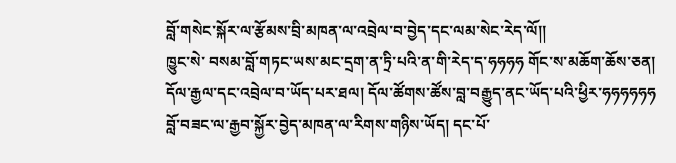བློ་གསེང་སྐོར་ལ་རྩོམས་བྲི་མཁན་ལ་འབྲེལ་བ་བྱེད་དང་ལམ་སེང་རེད་ལོ།།
ཁྱུང་སེ་ བསམ་བློ་གཏང་ཡས་མང་དྲག་ན་ཏྲི་པའི་ན་གི་རེད་ད་ཧཧཧཧ གོང་ས་མཆོག་ཆོས་ཅན། དོལ་རྒྱལ་དང་འབྲེལ་བ་ཡོད་པར་ཐལ། དོལ་ཚོགས་ཚོས་བླ་བརྒྱུད་ནང་ཡོད་པའི་ཕྱིར་ཧཧཧཧཧཧ
བློ་བཟང་ལ་རྒྱབ་སྐྱོར་བྱེད་མཁན་ལ་རིགས་གཉིས་ཡོད། དང་པོ་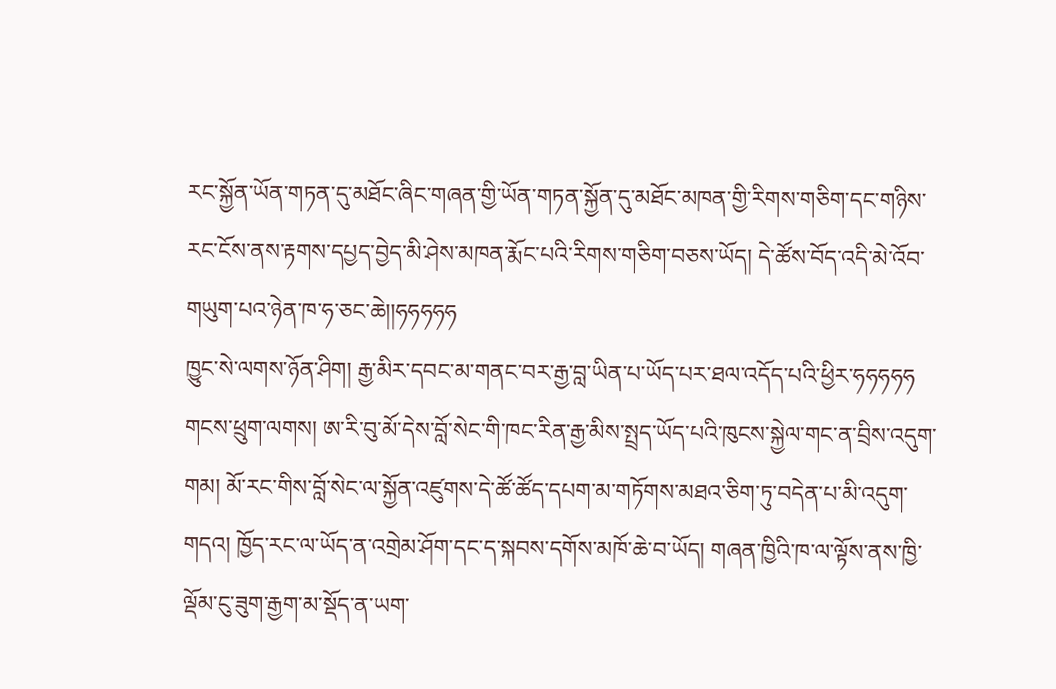རང་སྐྱོན་ཡོན་གཏན་དུ་མཐོང་ཞིང་གཞན་གྱི་ཡོན་གཏན་སྐྱོན་དུ་མཐོང་མཁན་གྱི་རིགས་གཅིག་དང་གཉིས་རང་ངོས་ནས་རྟགས་དཔྱད་བྱེད་མི་ཤེས་མཁན་རྨོང་པའི་རིགས་གཅིག་བཅས་ཡོད། དེ་ཚོས་བོད་འདི་མེ་འོབ་གཡུག་པའ་ཉེན་ཁ་ཧ་ཅང་ཆེ།།ཧཧཧཧཧ
ཁྱུང་སེ་ལགས་ཉོན་ཤིག། རྒྱ་མིར་དབང་མ་གནང་བར་རྒྱ་བླ་ཡིན་པ་ཡོད་པར་ཐལ་འདོད་པའི་ཕྱིར་ཧཧཧཧཧ
གངས་ཕྲུག་ལགས། ཨ་རི་བུ་མོ་དེས་བློ་སེང་གི་ཁང་རིན་རྒྱ་མིས་སྤྲད་ཡོད་པའི་ཁུངས་སྐྱེལ་གང་ན་བྲིས་འདུག་གམ། མོ་རང་གིས་བློ་སེང་ལ་སྐྱོན་འཛུགས་དེ་ཚོ་ཚོད་དཔག་མ་གཏོགས་མཐའ་ཅིག་ཏུ་བདེན་པ་མི་འདུག་གདའ། ཁྱོད་རང་ལ་ཡོད་ན་འགྲེམ་ཤོག་དང་ད་སྐབས་དགོས་མཁོ་ཆེ་བ་ཡོད། གཞན་ཁྱིའི་ཁ་ལ་ལྟོས་ནས་ཁྱི་ལྡོམ་ངུ་ཟུག་རྒྱག་མ་སྡོད་ན་ཡག་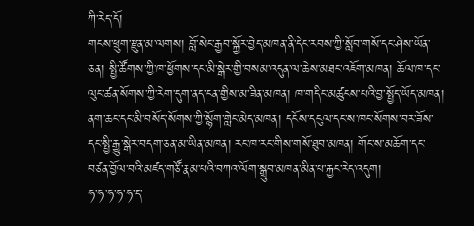ཀི་རེད་དོ།
གངས་ཕྲུག་རྫུན་མ་ལགས། བློ་སེང་རྒྱབ་སྐྱོར་བྱེད་མཁན་ནི་དེང་རབས་ཀྱི་སློབ་གསོ་དང་ཤེས་ཡོན་ཅན། སྤྱི་ཚོགས་ཀྱི་ཁ་ཕྱོགས་དང་མི་སྒེར་གྱི་བསམ་འདུན་ལ་ཆེས་མཐང་འཇོག་མཁན། ཆོལ་ཁ་དང་ལུང་ཚན་སོགས་ཀྱི་རེག་དུག་ནད་ངན་གྱིས་མ་ཟིན་མཁན། ཁ་གདིང་མཚུངས་པའི་བྱ་སྤྱོད་ཡོད་མཁན། ནག་ཆང་དང་མི་བསོད་སོགས་ཀྱི་སྙོག་གླེང་མེད་མཁན། དངོས་དངུལ་དང་ས་ཁང་སོགས་བར་ཟོས་དང་སྤྱི་རྒྱུ་སྒེར་བདག་ཅན་མ་ཡིན་མཁན། རང་ཁ་རང་གིས་གསོ་ཐུབ་མཁན། གོང་ས་མཆོག་དང་བཙན་བྱོལ་བའི་མཛད་གཙོ་རྣམ་པའི་བཀའ་ལོག་སྒྲུབ་མཁན་མིན་པ་རྐྱང་རེད་འདུག།
ཧ་ཧ་ཧ་ཧ་ཧ་ད་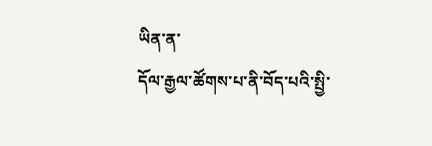ཡིན་ན་
དོལ་རྒྱལ་ཚོགས་པ་ནི་བོད་པའི་སྤྱི་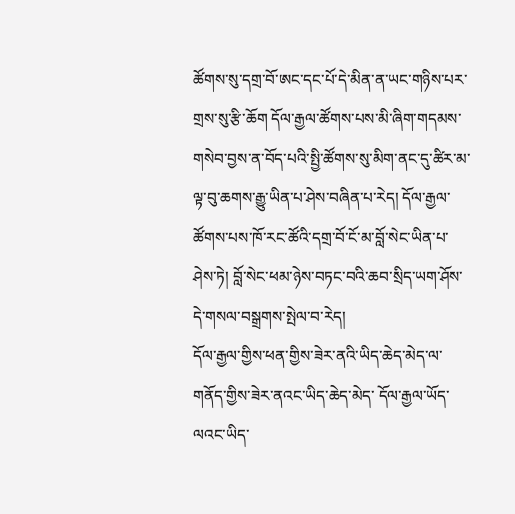ཚོགས་སུ་དགྲ་བོ་ཨང་དང་པོ་དེ་མིན་ན་ཡང་གཉིས་པར་གྲས་སུ་རྩི་ཆོག དོལ་རྒྱལ་ཚོགས་པས་མི་ཞིག་གདམས་གསེབ་བྱས་ན་བོད་པའི་སྤྱི་ཚོགས་སུ་མིག་ནང་དུ་ཚིར་མ་ལྟ་བུ་ཆགས་རྒྱུ་ཡིན་པ་ཤེས་བཞིན་པ་རེད། དོལ་རྒྱལ་ཚོགས་པས་ཁོ་རང་ཚོའི་དགྲ་བོ་ངོ་མ་བློ་སེང་ཡིན་པ་ཤེས་ཏེ། བློ་སེང་ཕམ་ཉེས་བཏང་བའི་ཆབ་སྲིད་ཡག་ཤོས་དེ་གསལ་བསྒྲགས་སྤེལ་བ་རེད།
དོལ་རྒྱལ་གྱིས་ཕན་གྱིས་ཟེར་ནའི་ཡིད་ཆེད་མེད་ལ་ གནོད་གྱིས་ཟེར་ནའང་ཡིད་ཆེད་མེད་ དོལ་རྒྱལ་ཡོད་ལའང་ཡིད་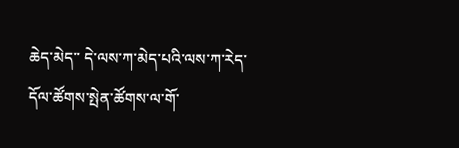ཆེད་མེད་་ དེ་ལས་ཀ་མེད་པའི་ལས་ཀ་རེད་
དོལ་ཚོགས་སྤེན་ཚོགས་ལ་གོ་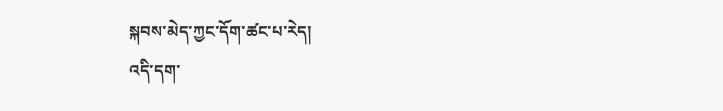སྐབས་མེད་ཀྱང་དོག་ཚང་པ་རེད།
འདི་དག་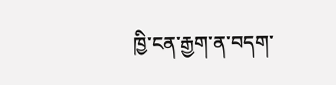ཁྱི་ངན་རྒྱག་ན་བདག་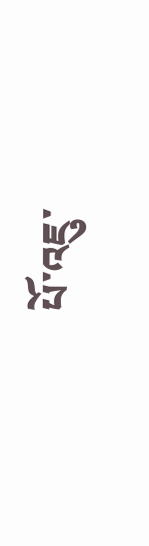པོ་འཇུ་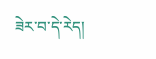ཟེར་བ་དེ་རེད།